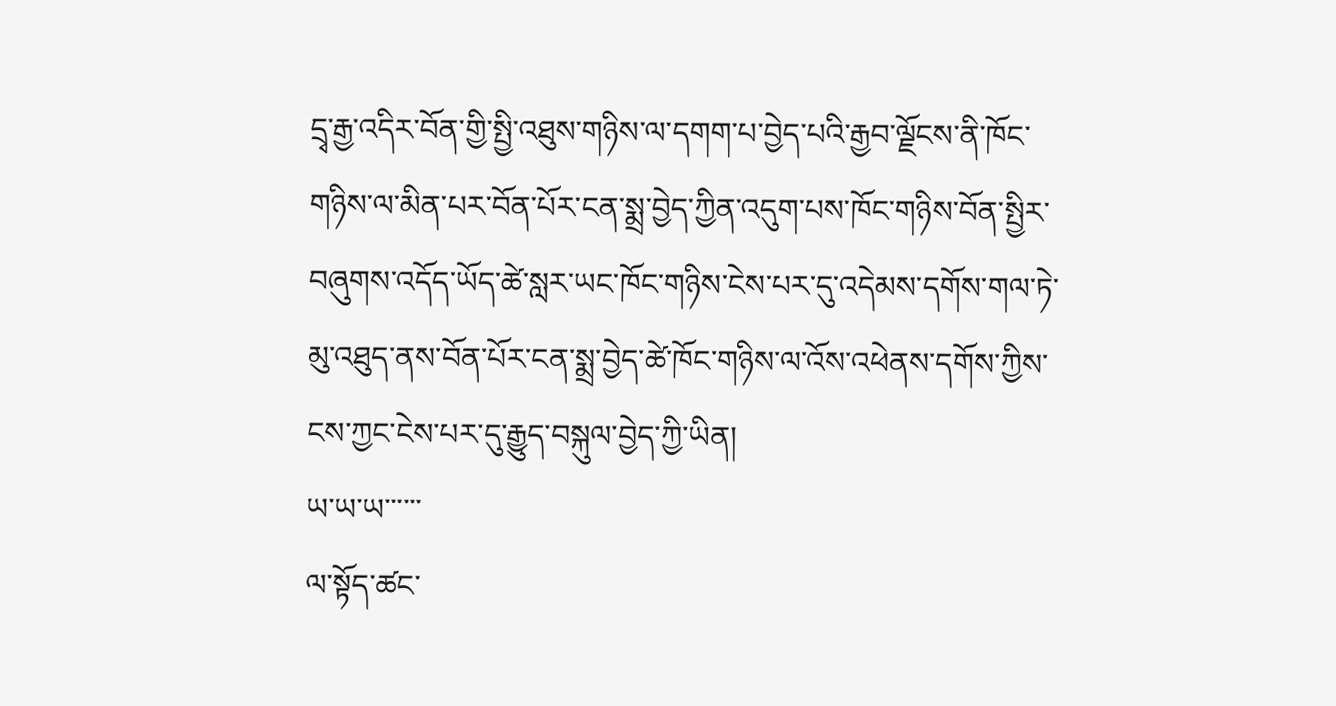དྲྭ་རྒྱ་འདིར་བོན་གྱི་སྤྱི་འཐུས་གཉིས་ལ་དགག་པ་བྱེད་པའི་རྒྱབ་ལྗོངས་ནི་ཁོང་གཉིས་ལ་མིན་པར་བོན་པོར་ངན་སྨྲ་བྱེད་ཀྱིན་འདུག་པས་ཁོང་གཉིས་བོན་སྤྱིར་བཞུགས་འདོད་ཡོད་ཚེ་སླར་ཡང་ཁོང་གཉིས་ངེས་པར་དུ་འདེམས་དགོས་གལ་ཏེ་མུ་འཐུད་ནས་བོན་པོར་ངན་སྨྲ་བྱེད་ཚེ་ཁོང་གཉིས་ལ་འོས་འཕེནས་དགོས་ཀྱིས་ངས་ཀྱང་ངེས་པར་དུ་རྒྱུད་བསྐུལ་བྱེད་ཀྱི་ཡིན།
ཡ་ཡ་ཡ་་་་་་
ལ་སྟོད་ཚང་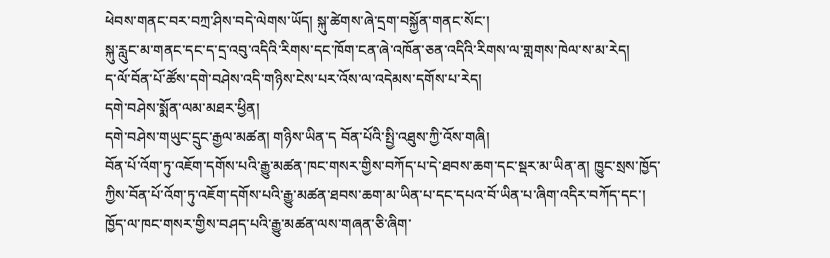ཕེབས་གནང་བར་བཀྲ་ཤིས་བདེ་ལེགས་ཡོད། སྐུ་ཚེགས་ཞེ་དྲག་བསྐྱོན་གནང་སོང་།
སྐུ་རླུང་མ་གནང་དང་ད་དྲ་འབུ་འདིའི་རིགས་དང་ཁོག་ངན་ཞེ་འཁོན་ཅན་འདིའི་རིགས་ལ་གླགས་ཁེལ་ས་མ་རེད།
ད་ལོ་བོན་པོ་ཚོས་དགེ་བཤེས་འདི་གཉིས་ངེས་པར་འོས་ལ་འདེམས་དགོས་པ་རེད།
དགེ་བཤེས་སྨོན་ལམ་མཐར་ཕྱིན།
དགེ་བཤེས་གཡུང་དྲུང་རྒྱལ་མཚན། གཉིས་ཡིན་ད བོན་པོའི་སྤྱི་འཐུས་ཀྱི་འོས་གཞི།
བོན་པོ་འོག་ཏུ་འཇོག་དགོས་པའི་རྒྱུ་མཚན་ཁང་གསར་གྱིས་བཀོད་པ་དེ་ཐབས་ཆག་དང་སྡར་མ་ཡིན་ན། ཁྱུང་སྲས་ཁྱོད་ཀྱིས་བོན་པོ་འོག་ཏུ་འཇོག་དགོས་པའི་རྒྱུ་མཚན་ཐབས་ཆག་མ་ཡིན་པ་དང་དཔའ་བོ་ཡིན་པ་ཞིག་འདིར་བཀོད་དང་། ཁྱོད་ལ་ཁང་གསར་གྱིས་བཤད་པའི་རྒྱུ་མཚན་ལས་གཞན་ཅི་ཞིག་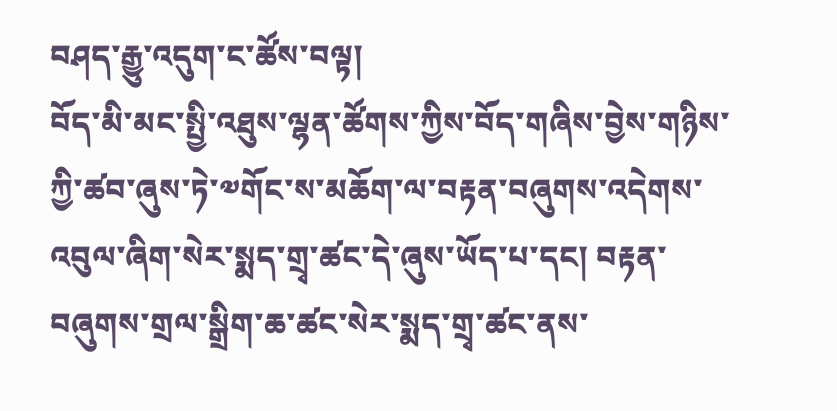བཤད་རྒྱུ་འདུག་ང་ཚོས་བལྟ།
བོད་མི་མང་སྤྱི་འཐུས་ལྷན་ཚོགས་ཀྱིས་བོད་གཞིས་བྱེས་གཉིས་ཀྱི་ཚབ་ཞུས་ཏེ་༧གོང་ས་མཆོག་ལ་བརྟན་བཞུགས་འདེགས་འབུལ་ཞིག་སེར་སྨད་གྲྭ་ཚང་དེ་ཞུས་ཡོད་པ་དང། བརྟན་བཞུགས་གྲལ་སྒྲིག་ཆ་ཚང་སེར་སྨད་གྲྭ་ཚང་ནས་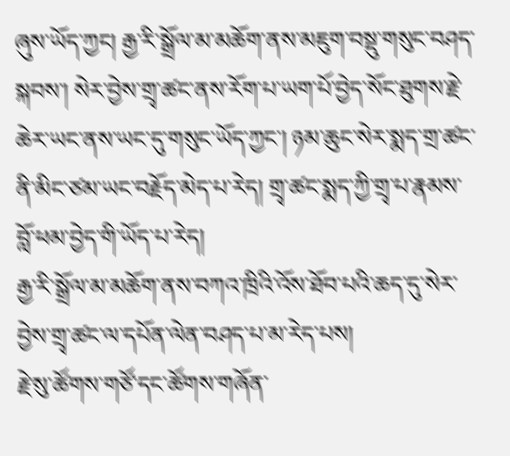ཞུས་ཡོད་ཀྱང། རྒྱ་རི་སྒྲོལ་མ་མཆོག་ནས་མཇུག་བསྡུ་གསུང་བཤད་སྐབས་། སེར་བྱེས་གྲྭ་ཚང་ནས་རོག་པ་ཡག་པོ་བྱེད་སོང་ཐུགས་རྗེ་ཆེར་ཡང་ནས་ཡང་དུ་གསུང་ཡོད་ཀྱང་། ཉམ་ཆུང་སེར་སྨད་གྲ་ཚང་ནི་མིང་ཙམ་ཡང་བརྗོད་མེད་པ་རེད། གྲྭ་ཚང་སྨད་ཀྱི་གྲྭ་པ་རྣམས་བློ་ཕམ་བྱེད་གི་ཡོད་པ་རེད།
རྒྱ་རི་སྒྲོལ་མ་མཆོག་ནས་བཀའ་ཁྲིའི་འོས་ཐོབ་པའི་ཆད་དུ་སེར་བྱེས་གྲྭ་ཚང་ལ་དཔོན་ལེན་བཤད་པ་མ་རེད་པས།
རྗེ་སུ་ཚོགས་གཙོ་དང་ཚོགས་གཞོན་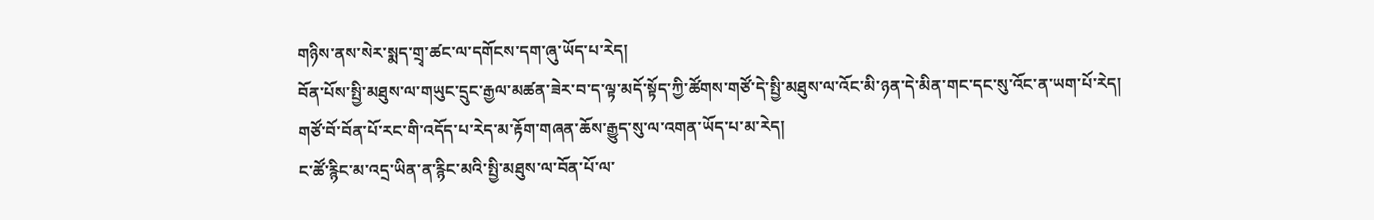གཉིས་ནས་སེར་སྨད་གྲྭ་ཚང་ལ་དགོངས་དག་ཞུ་ཡོད་པ་རེད།
བོན་པོས་སྤྱི་མཐུས་ལ་གཡུང་དྲུང་རྒྱལ་མཚན་ཟེར་བ་ད་ལྟ་མདོ་སྟོད་ཀྱི་ཚོགས་གཙོ་དེ་སྤྱི་མཐུས་ལ་འོང་མི་ཉན་དེ་མིན་གང་དང་སུ་འོང་ན་ཡག་པོ་རེད།
གཙོ་བོ་བོན་པོ་རང་གི་འདོད་པ་རེད་མ་རྟོག་གཞན་ཆོས་རྒྱུད་སུ་ལ་འགན་ཡོད་པ་མ་རེད།
ང་ཚོ་རྙིང་མ་འདྲ་ཡིན་ན་རྙིང་མའི་སྤྱི་མཐུས་ལ་བོན་པོ་ལ་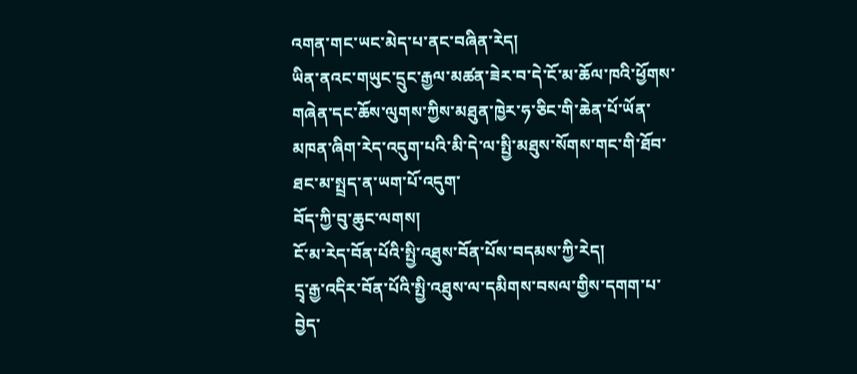འགན་གང་ཡང་མེད་པ་ནང་བཞིན་རེད།
ཡིན་ནའང་གཡུང་དྲུང་རྒྱལ་མཚན་ཟེར་བ་དེ་ངོ་མ་ཆོལ་ཁའི་ཕྱོགས་གཞེན་དང་ཆོས་ལུགས་ཀྱིས་མཐུན་ཁྱེར་ཧ་ཅིང་གི་ཆེན་པོ་ཡོན་མཁན་ཞིག་རེད་འདུག་པའི་མི་དེ་ལ་སྤྱི་མཐུས་སོགས་གང་གི་ཐོབ་ཐང་མ་སྤྲད་ན་ཡག་པོ་འདུག་
བོད་ཀྱི་བུ་ཆུང་ལགས།
ངོ་མ་རེད་བོན་པོའི་སྤྱི་འཐུས་བོན་པོས་བདམས་ཀྱི་རེད།
དྲྭ་རྒྱ་འདིར་བོན་པོའི་སྤྱི་འཐུས་ལ་དམིགས་བསལ་གྱིས་དགག་པ་བྱེད་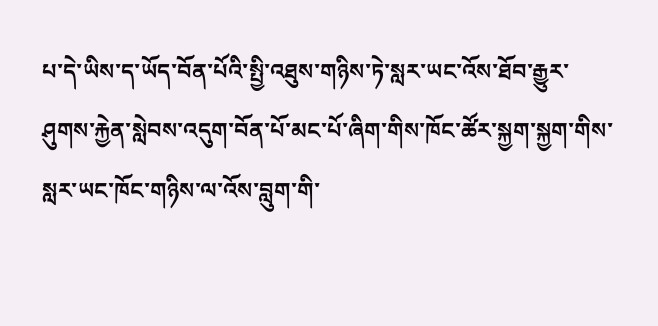པ་དེ་ཡིས་ད་ཡོད་བོན་པོའི་སྤྱི་འཐུས་གཉིས་ཏེ་སླར་ཡང་འོས་ཐོབ་རྒྱུར་ཤུགས་རྐྱེན་སླེབས་འདུག་བོན་པོ་མང་པོ་ཞིག་གིས་ཁོང་ཚོར་སྐྱག་སྐྱག་གིས་སླར་ཡང་ཁོང་གཉིས་ལ་འོས་བླུག་གི་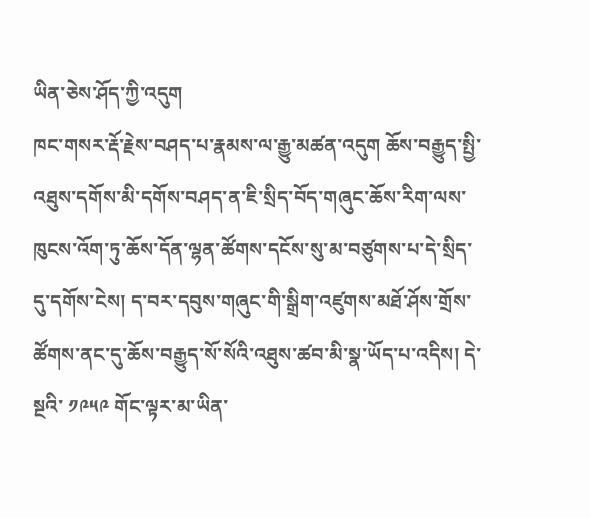ཡིན་ཅེས་ཤོད་ཀྱི་འདུག
ཁང་གསར་རྡོ་རྗེས་བཤད་པ་རྣམས་ལ་རྒྱུ་མཚན་འདུག ཆོས་བརྒྱུད་སྤྱི་འཐུས་དགོས་མི་དགོས་བཤད་ན་ཇི་སྲིད་བོད་གཞུང་ཆོས་རིག་ལས་ཁུངས་འོག་ཏུ་ཆོས་དོན་ལྷན་ཚོགས་དངོས་སུ་མ་བཙུགས་པ་དེ་སྲིད་དུ་དགོས་ངེས། ད་བར་དབུས་གཞུང་གི་སྒྲིག་འཛུགས་མཐོ་ཤོས་གྲོས་ཚོགས་ནང་དུ་ཆོས་བརྒྱུད་སོ་སོའི་འཐུས་ཚབ་མི་སྣ་ཡོད་པ་འདིས། དེ་སྔའི་ ༡༩༥༩ གོང་ལྟར་མ་ཡིན་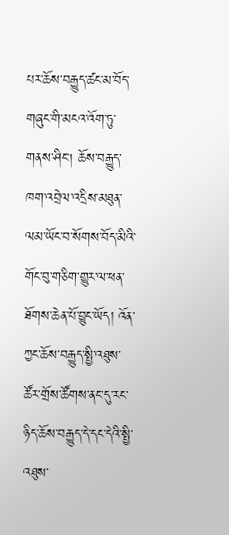པར་ཆོས་བརྒྱུད་ཚང་མ་བོད་གཞུང་གི་མངའ་འོག་ཏུ་གནས་ཤིང། ཆོས་བརྒྱུད་ཁག་འབྲེལ་འདྲིས་མཐུན་ལམ་ཡོང་བ་སོགས་བོད་མིའི་གོང་བུ་གཅིག་གྱུར་ལ་ཕན་ཐོགས་ཆེན་པོ་བྱུང་ཡོད། འོན་ཀྱང་ཆོས་བརྒྱུད་སྤྱི་འཐུས་ཚོར་གྲོས་ཚོགས་ནང་དུ་རང་ཉིད་ཆོས་བརྒྱུད་དེ་དང་དེའི་སྤྱི་འཐུས་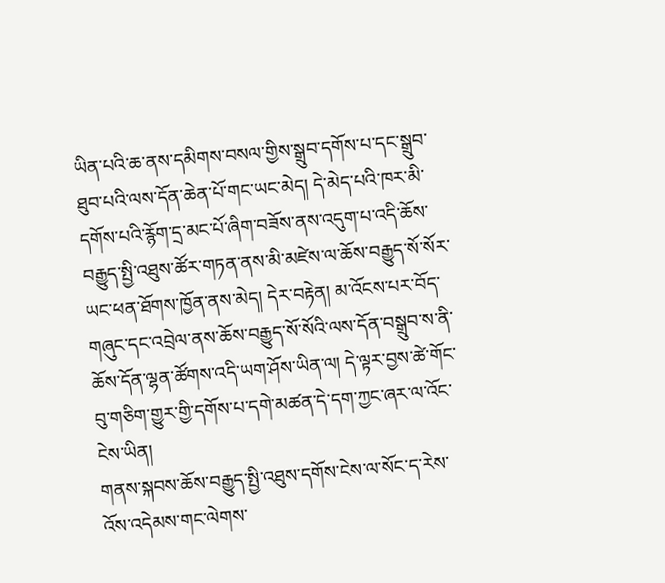ཡིན་པའི་ཆ་ནས་དམིགས་བསལ་གྱིས་སྒྲུབ་དགོས་པ་དང་སྒྲུབ་ཐུབ་པའི་ལས་དོན་ཆེན་པོ་གང་ཡང་མེད། དེ་མེད་པའི་ཁར་མི་དགོས་པའི་རྙོག་དྲ་མང་པོ་ཞིག་བཟོས་ནས་འདུག་པ་འདི་ཆོས་བརྒྱུད་སྤྱི་འཐུས་ཚོར་གཏན་ནས་མི་མཛེས་ལ་ཆོས་བརྒྱུད་སོ་སོར་ཡང་ཕན་ཐོགས་ཁྱོན་ནས་མེད། དེར་བརྟེན། མ་འོངས་པར་བོད་གཞུང་དང་འབྲེལ་ནས་ཆོས་བརྒྱུད་སོ་སོའི་ལས་དོན་བསྒྲུབ་ས་ནི་ཆོས་དོན་ལྷན་ཚོགས་འདི་ཡག་ཤོས་ཡིན་ལ། དེ་ལྟར་བྱས་ཚེ་གོང་བུ་གཅིག་གྱུར་གྱི་དགོས་པ་དགེ་མཚན་དེ་དག་ཀྱང་ཞར་ལ་འོང་ངེས་ཡིན།
གནས་སྐབས་ཆོས་བརྒྱུད་སྤྱི་འཐུས་དགོས་ངེས་ལ་སོང་ད་རེས་འོས་འདེམས་གང་ལེགས་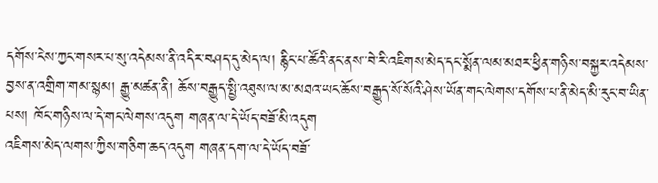དགོས་ངེས་ཀྱང་གསར་པ་སུ་འདེམས་ནི་འདིར་བཤད་དུ་མེད་ལ། རྙིང་པ་ཚོའི་ནང་ནས་་བེ་རི་འཇིགས་མེད་དང་སྨོན་ལམ་མཐར་ཕྱིན་གཉིས་བསྐྱར་འདེམས་བྱས་ན་འགྲིག་གམ་སྙམ། རྒྱུ་མཚན་ནི། ཆོས་བརྒྱུད་སྤྱི་འཐུས་ལ་མ་མཐའ་ཡང་ཆོས་བརྒྱུད་སོ་སོའི་ཤེས་ཡོན་གང་ལེགས་དགོས་པ་ནི་མེད་མི་རུང་བ་ཡིན་པས། ཁོང་གཉིས་ལ་དེ་གང་ལེགས་འདུག གཞན་ལ་དེ་ཡོད་བཟོ་མི་འདུག
འཇིགས་མེད་ལགས་ཀྱིས་གཅིག་ཆད་འདུག གཞན་དག་ལ་དེ་ཡོད་བཟོ་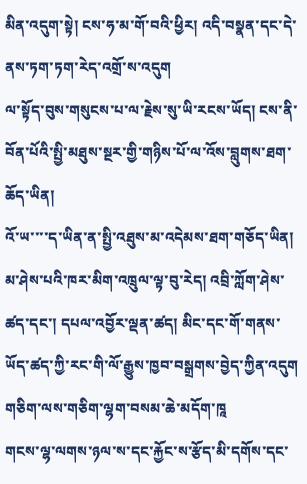མིན་འདུག་སྟེ། ངས་ཧ་མ་གོ་བའི་ཕྱིར། འདི་བསྣན་དང་དེ་ནས་ཏག་ཏག་རེད་འགྲོ་ས་འདུག
ལ་སྟོད་བུས་གསུངས་པ་ལ་རྗེས་སུ་ཡི་རངས་ཡོད། ངས་ནི་བོན་པོའི་སྤྱི་མཐུས་སྔར་གྱི་གཉིས་པོ་ལ་འོས་བླུགས་ཐག་ཆོད་ཡིན།
འོ་ཡ་་་་ད་ཡིན་ན་སྤྱི་འཐུས་མ་འདེམས་ཐག་གཅོད་ཡིན། མ་ཤེས་པའི་ཁར་མིག་འཁྲུལ་ལྟ་བུ་རེད། འབྲི་ཀློག་ཤེས་ཚད་དང་། དཔལ་འབྱོར་ལྡན་ཚད། མིང་དང་གོ་གནས་ཡོད་ཚད་ཀྱི་རང་གི་ལོ་རྒྱུས་ཁྱབ་བསྒྲགས་བྱེད་ཀྱིན་འདུག གཅིག་ལས་གཅིག་ལྷག་བསམ་ཆེ་མདོག་ཁཱ
གངས་ལྷ་ལགས་ཉལ་ས་དང་རྐྱོང་ས་རྩོད་མི་དགོས་དང་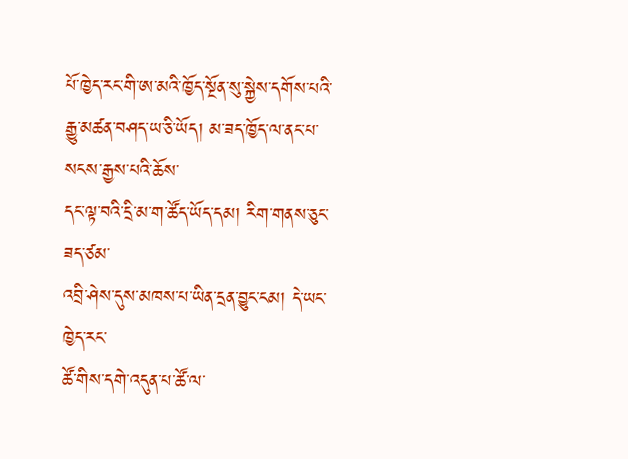པོ་ཁྱེད་རང་གི་ཨ་མའི་ཁྱོད་སྔོན་སུ་སྐྱེས་དགོས་པའི་རྒྱུ་མཚན་བཤད་ཡ་ཅི་ཡོད། མ་ཟད་ཁྱོད་ལ་ནང་པ་སངས་རྒྱས་པའི་ཆོས་
དང་ལྟ་བའི་དྲི་མ་ག་ཚོད་ཡོད་དམ། རིག་གནས་ཅུང་ཟད་ཙམ་
འབྲི་ཤེས་དུས་མཁས་པ་ཡིན་དྲན་བྱུང་ངམ། དེ་ཡང་ཁྱེད་རང་
ཚོ་གིས་དགེ་འདུན་པ་ཚོ་ལ་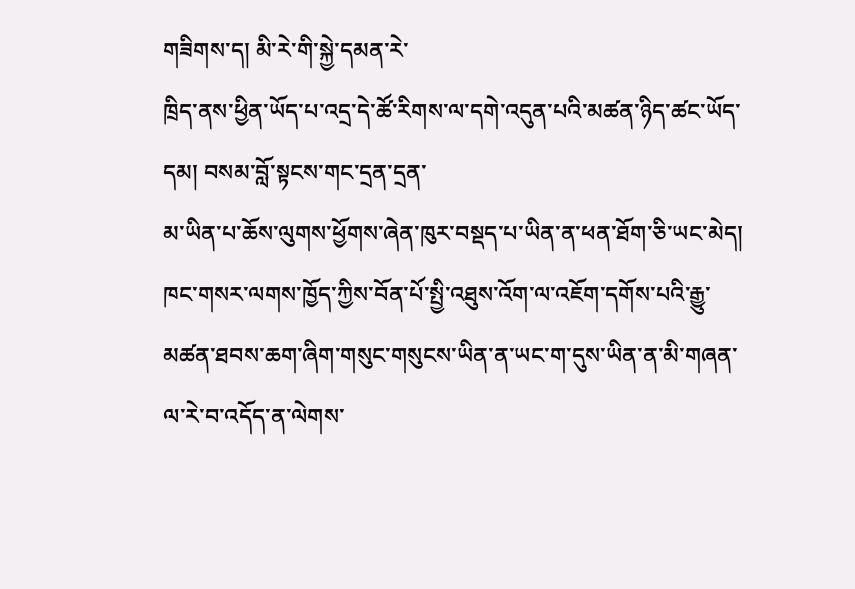གཟིགས་ད། མི་རེ་གི་སྐྱེ་དམན་རེ་
ཁྲིད་ནས་ཕྱིན་ཡོད་པ་འདྲ་དེ་ཚོ་རིགས་ལ་དགེ་འདུན་པའི་མཚན་ཉིད་ཚང་ཡོད་དམ། བསམ་བློ་སྟངས་གང་དྲན་དྲན་
མ་ཡིན་པ་ཆོས་ལུགས་ཕྱོགས་ཞེན་ཁུར་བསྡད་པ་ཡིན་ན་ཕན་ཐོག་ཅི་ཡང་མེད།
ཁང་གསར་ལགས་ཁྱོད་ཀྱིས་བོན་པོ་སྤྱི་འཐུས་འོག་ལ་འཇོག་དགོས་པའི་རྒྱུ་མཚན་ཐབས་ཆག་ཞིག་གསུང་གསུངས་ཡིན་ན་ཡང་ག་དུས་ཡིན་ན་མི་གཞན་ལ་རེ་བ་འདོད་ན་ལེགས་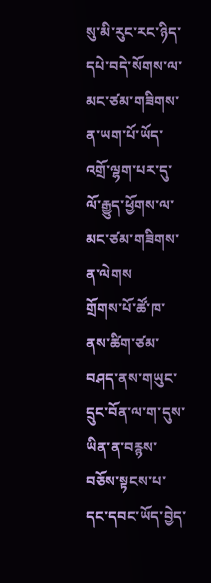སུ་མི་རུང་རང་ཉིད་དཔེ་བདེ་སོགས་ལ་མང་ཙམ་གཟིགས་ན་ཡག་པོ་ཡོད་འགྲོ་ལྷག་པར་དུ་ལོ་རྒྱུད་ཕྱོགས་ལ་མང་ཙམ་གཟིགས་ན་ལེགས
གྲོགས་པོ་ཚོ་ཁ་ནས་ཚིག་ཙམ་བཤད་ནས་གཡུང་དྲུང་བོན་ལ་ག་དུས་ཡིན་ན་བརྙས་བཅོས་སྟངས་པ་དང་དབང་ཡོད་བྱེད་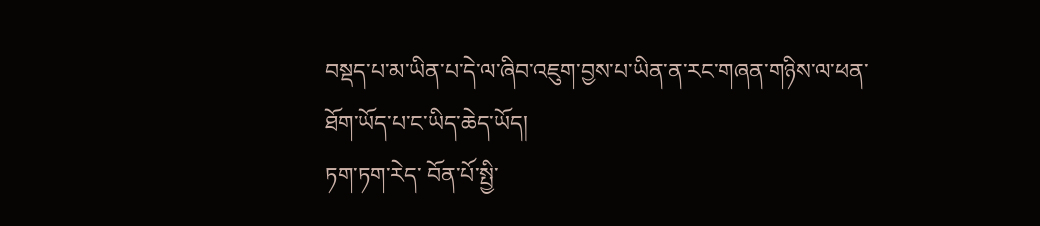བསྡད་པ་མ་ཡིན་པ་དེ་ལ་ཞིབ་འཇུག་བྱས་པ་ཡིན་ན་རང་གཞན་གཉིས་ལ་ཕན་ཐོག་ཡོད་པ་ང་ཡིད་ཆེད་ཡོད།
ཏག་ཏག་རེད་ བོན་པོ་སྤྱི་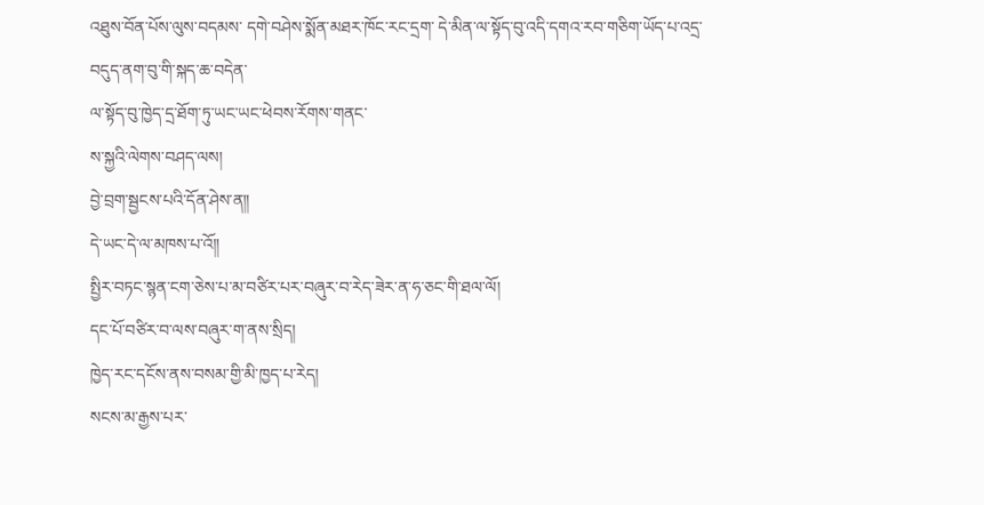འཐུས་བོན་པོས་ལུས་བདམས་ དགེ་བཤེས་སྨོན་མཐར་ཁོང་རང་དྲག་ དེ་མིན་ལ་སྟོད་བུ་འདི་དགའ་རབ་གཅིག་ཡོད་པ་འདྲ་
བདུད་ནག་བུ་གི་སྐད་ཆ་བདེན་
ལ་སྟོད་བུ་ཁྱེད་དྲ་ཐོག་ཏུ་ཡང་ཡང་ཕེབས་རོགས་གནང་
ས་སྐྱའི་ལེགས་བཤད་ལས།
བྱེ་བྲག་སྦྱངས་པའི་དོན་ཤེས་ན༎
དེ་ཡང་དེ་ལ་མཁས་པ་འོ༎
སྤྱིར་བཏང་སྙན་ངག་ཅེས་པ་མ་བཙིར་པར་བཞུར་བ་རེད་ཟེར་ན་ཧ་ཅང་གི་ཐལ་ལོ།
དང་པོ་བཙིར་བ་ལས་བཞུར་ག་ནས་སྲིད།
ཁྱེད་རང་དངོས་ནས་བསམ་གྱི་མི་ཁྱད་པ་རེད།
སངས་མ་རྒྱས་པར་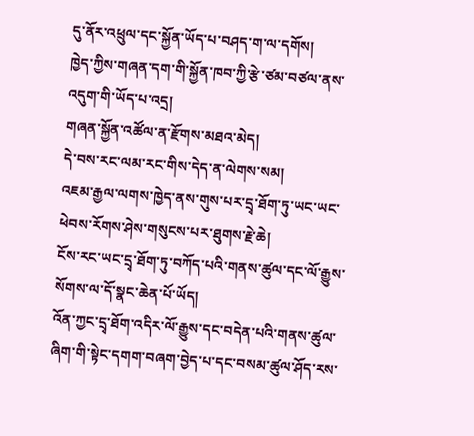དུ་ནོར་འཕྲུལ་དང་སྐྱོན་ཡོད་པ་བཤད་ག་ལ་དགོས།
ཁྱེད་ཀྱིས་གཞན་དག་གི་སྐྱོན་ཁབ་ཀྱི་རྩེ་ཙམ་བཙལ་ནས་འདུག་གི་ཡོད་པ་འདྲ།
གཞན་སྐྱོན་འཚོལ་ན་རྫོགས་མཐའ་མེད།
དེ་བས་རང་ལམ་རང་གིས་དེད་ན་ལེགས་སམ།
འཇམ་རྒྱལ་ལགས་ཁྱེད་ནས་གུས་པར་དྲྭ་ཐོག་ཏུ་ཡང་ཡང་ཕེབས་རོགས་ཤེས་གསུངས་པར་ཐུགས་རྗེ་ཆེ།
ངོས་རང་ཡང་དྲྭ་ཐོག་ཏུ་བཀོད་པའི་གནས་ཚུལ་དང་ལོ་རྒྱུས་སོགས་ལ་དོ་སྣང་ཆེན་པོ་ཡོད།
འོན་ཀྱང་དྲྭ་ཐོག་འདིར་ལོ་རྒྱུས་དང་བདེན་པའི་གནས་ཚུལ་ཞིག་གི་སྟེང་དགག་བཞག་བྱེད་པ་དང་བསམ་ཚུལ་ཤོད་རས་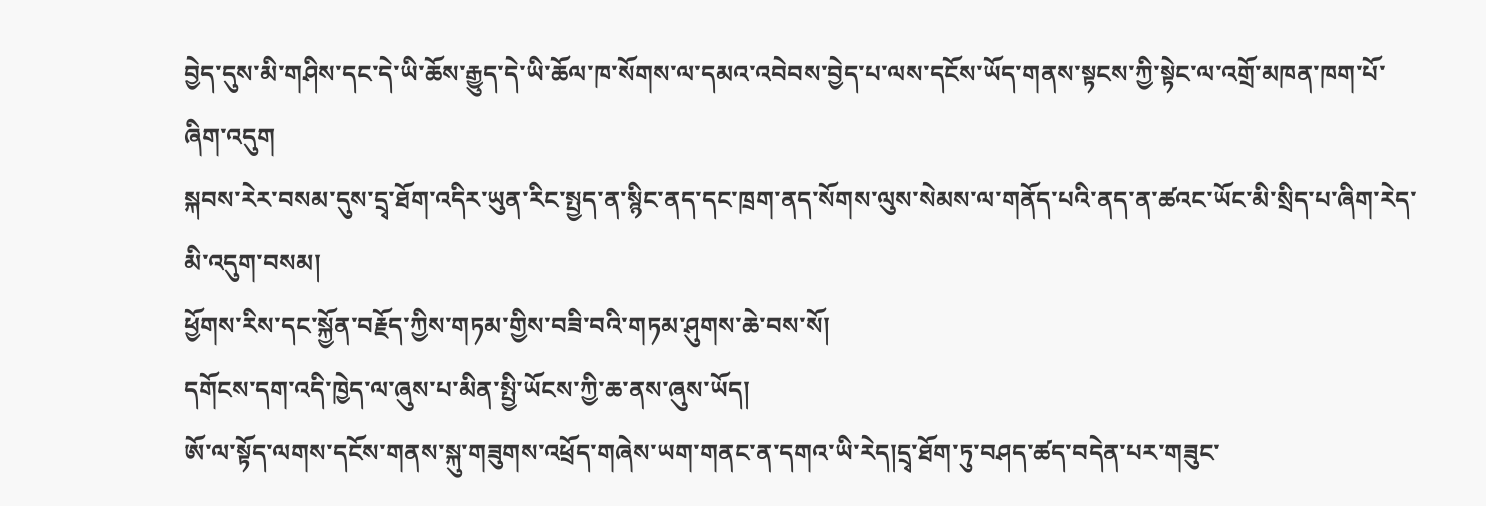བྱེད་དུས་མི་གཤིས་དང་དེ་ཡི་ཆོས་རྒྱུད་དེ་ཡི་ཆོལ་ཁ་སོགས་ལ་དམའ་འབེབས་བྱེད་པ་ལས་དངོས་ཡོད་གནས་སྟངས་ཀྱི་སྟེང་ལ་འགྲོ་མཁན་ཁག་པོ་ཞིག་འདུག
སྐབས་རེར་བསམ་དུས་དྲྭ་ཐོག་འདིར་ཡུན་རིང་སྤྱད་ན་སྙིང་ནད་དང་ཁྲག་ནད་སོགས་ལུས་སེམས་ལ་གནོད་པའི་ནད་ན་ཚའང་ཡོང་མི་སྲིད་པ་ཞིག་རེད་མི་འདུག་བསམ།
ཕྱོགས་རིས་དང་སྐྱོན་བརྗོད་ཀྱིས་གཏམ་གྱིས་བཟི་བའི་གཏམ་ཤུགས་ཆེ་བས་སོ།
དགོངས་དག་འདི་ཁྱེད་ལ་ཞུས་པ་མིན་སྤྱི་ཡོངས་ཀྱི་ཆ་ནས་ཞུས་ཡོད།
ཨོ་ལ་སྟོད་ལགས་དངོས་གནས་སྐུ་གཟུགས་འཕྲོད་གཞེས་ཡག་གནང་ན་དགའ་ཡི་རེད།དྲྭ་ཐོག་ཏུ་བཤད་ཚད་བདེན་པར་གཟུང་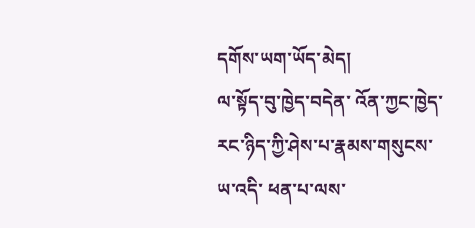དགོས་ཡག་ཡོད་མེད།
ལ་སྟོད་བུ་ཁྱེད་བདེན་ འོན་ཀྱང་ཁྱེད་རང་ཉིད་ཀྱི་ཤེས་པ་རྣམས་གསུངས་ཡ་འདི་ ཕན་པ་ལས་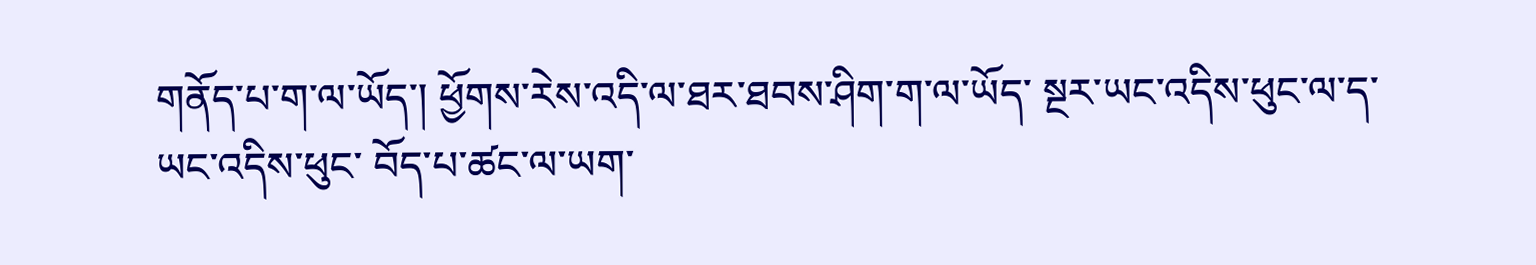གནོད་པ་ག་ལ་ཡོད་། ཕྱོགས་རེས་འདི་ལ་ཐར་ཐབས་ཤིག་ག་ལ་ཡོད་ སྔར་ཡང་འདིས་ཕུང་ལ་ད་ཡང་འདིས་ཕུང་ བོད་པ་ཚང་ལ་ཡག་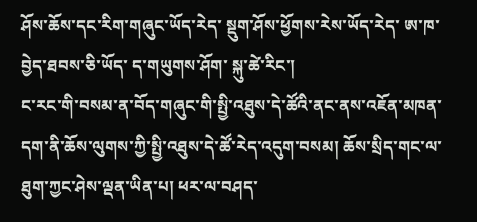ཤོས་ཆོས་དང་རིག་གཞུང་ཡོད་རེད་ སྡུག་ཤོས་ཕྱོགས་རེས་ཡོད་རེད་ ཨ་ཁ་ བྱེད་ཐབས་ཅི་ཡོད་ ད་གཡུགས་ཤོག་ སྐུ་ཚེ་རིང་།
ང་རང་གི་བསམ་ན་བོད་གཞུང་གི་སྤྱི་འཐུས་དེ་ཚོའི་ནང་ནས་འཇོན་མཁན་དག་ནི་ཆོས་ལུགས་ཀྱི་སྤྱི་འཐུས་དེ་ཚོ་རེད་འདུག་བསམ། ཆོས་སྲིད་གང་ལ་ཐུག་ཀྱང་ཤེས་ལྡན་ཡིན་པ། ཕར་ལ་བཤད་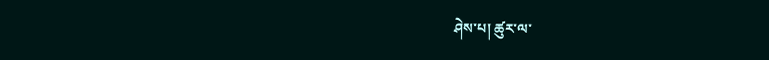ཤེས་པ། ཚུར་ལ་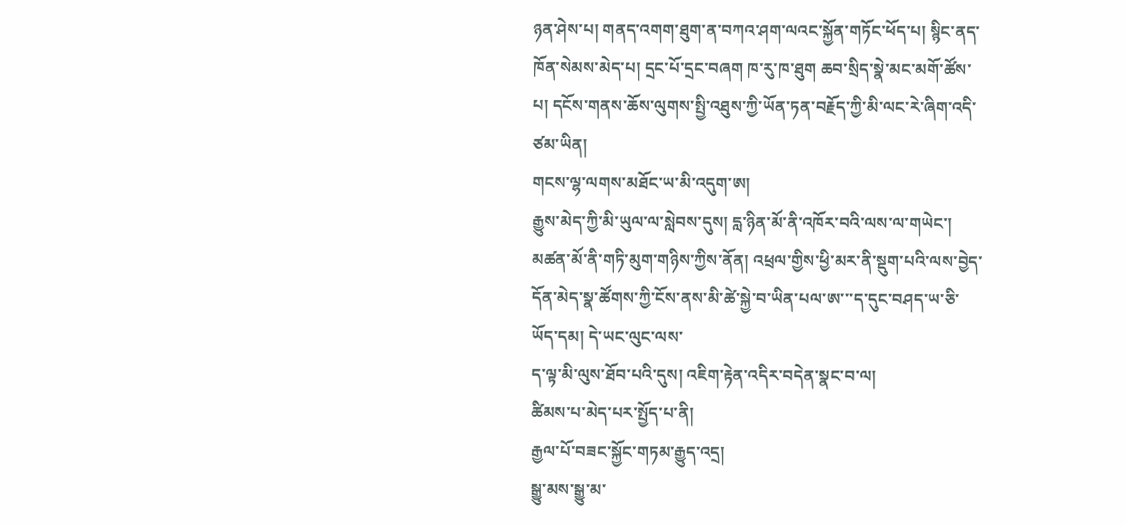ཉན་ཤེས་པ། གནད་འགག་ཐུག་ན་བཀའ་ཤག་ལའང་སྐྱོན་གཏོང་ཕོད་པ། སྙིང་ནད་ཁོན་སེམས་མེད་པ། དྲང་པོ་དྲང་བཞག ཁ་རུ་ཁ་ཐུག ཆབ་སྲིད་སྣེ་མང་མགོ་ཚོས་པ། དངོས་གནས་ཆོས་ལུགས་སྤྱི་འཐུས་ཀྱི་ཡོན་ཏན་བརྗོད་ཀྱི་མི་ལང་རེ་ཞིག་འདི་ཙམ་ཡིན།
གངས་ལྷ་ལགས་མཐོང་ཡ་མི་འདུག་ཨ།
རྒྱུས་མེད་ཀྱི་མི་ཡུལ་ལ་སླེབས་དུས། དླ་ཉིན་མོ་ནི་འཁོར་བའི་ལས་ལ་གཡེང་། མཚན་མོ་ནི་གཏི་མུག་གཉིས་ཀྱིས་ནོན། འཕྲལ་གྱིས་ཕྱི་མར་ནི་སྡུག་པའི་ལས་བྱེད་དོན་མེད་སྣ་ཚོགས་ཀྱི་ངོས་ནས་མི་ཚེ་སྐྱེ་བ་ཡིན་པལ་ཨ་་་ད་དུང་བཤད་ཡ་ཅི་ཡོད་དམ། དེ་ཡང་ལུང་ལས་
ད་ལྟ་མི་ལུས་ཐོབ་པའི་དུས། འཇིག་རྟེན་འདིར་བདེན་སྣང་བ་ལ།
ཚིམས་པ་མེད་པར་སྤྱོད་པ་ནི།
རྒྱལ་པོ་བཟང་སྐྱོང་གཏམ་རྒྱུད་འདྲ།
སྒྱུ་མས་སྒྱུ་མ་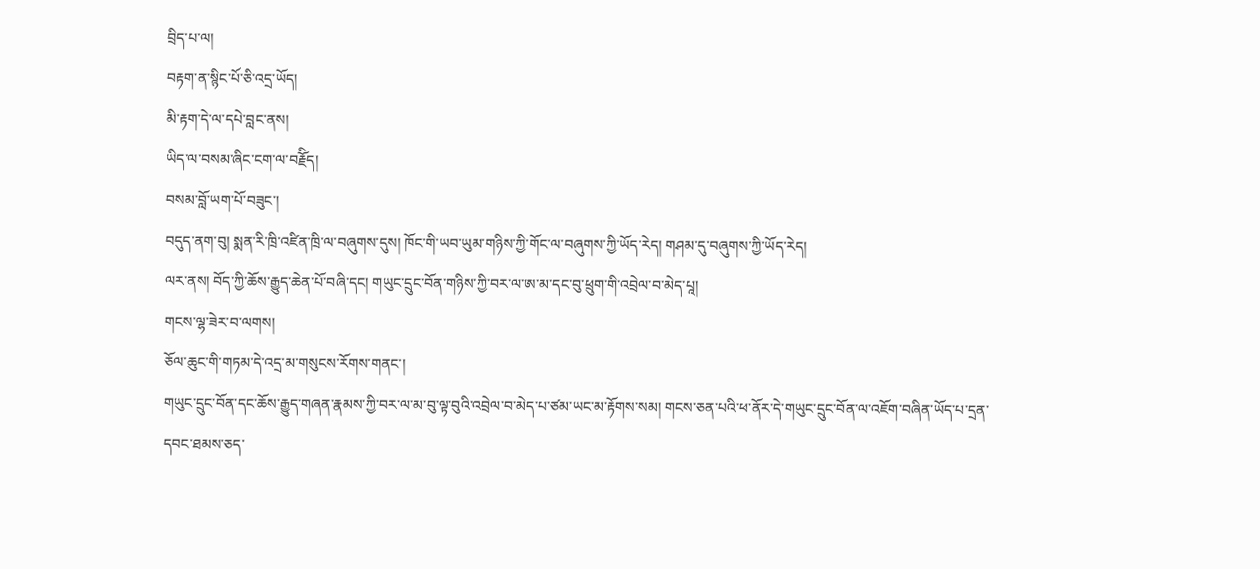བྲིད་པ་ལ།
བརྟག་ན་སྙིང་པོ་ཅི་འདྲ་ཡོད།
མི་རྟག་དེ་ལ་དཔེ་བླང་ནས།
ཡིད་ལ་བསམ་ཞིང་ངག་ལ་བརྗོིད།
བསམ་བློ་ཡག་པོ་བཟུང་།
བདུད་ནག་བུ། སྨན་རི་ཁྲི་འཛིན་ཁྲི་ལ་བཞུགས་དུས། ཁོང་གི་ཡབ་ཡུམ་གཉིས་ཀྱི་གོང་ལ་བཞུགས་ཀྱི་ཡོད་རེད། གཤམ་དུ་བཞུགས་ཀྱི་ཡོད་རེད།
ལར་ནས། བོད་ཀྱི་ཆོས་རྒྱུད་ཆེན་པོ་བཞི་དང། གཡུང་དྲུང་བོན་གཉིས་ཀྱི་བར་ལ་ཨ་མ་དང་བུ་ཕྲུག་གི་འབྲེལ་བ་མེད་པཱ།
གངས་ལྷ་ཟེར་བ་ལགས།
ཅོལ་ཆུང་གི་གཏམ་དེ་འདྲ་མ་གསུངས་རོགས་གནང་།
གཡུང་དྲུང་བོན་དང་ཆོས་རྒྱུད་གཞན་རྣམས་ཀྱི་བར་ལ་མ་བུ་ལྟ་བུའི་འབྲེལ་བ་མེད་པ་ཙམ་ཡང་མ་རྟོགས་སམ། གངས་ཅན་པའི་ཕ་ནོར་དེ་གཡུང་དྲུང་བོན་ལ་འཇོག་བཞིན་ཡོད་པ་དྲན་དབང་ཐམས་ཅད་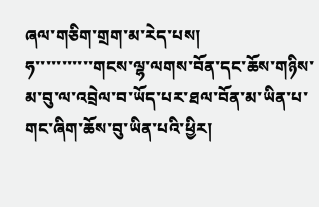ཞལ་གཅིག་གྲག་མ་རེད་པས།
ཧ་་་་་་་་་་་གངས་ལྷ་ལགས་བོན་དང་ཆོས་གཉིས་མ་བུ་ལ་འབྲེལ་བ་ཡོད་པར་ཐལ་བོན་མ་ཡིན་པ་གང་ཞིག་ཆོས་བུ་ཡིན་པའི་ཕྱིར།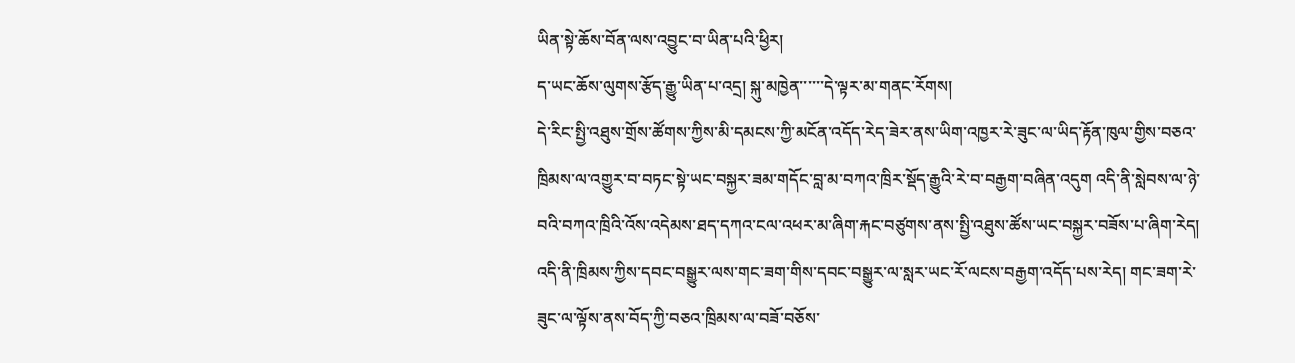ཡིན་སྟེ་ཆོས་བོན་ལས་འབྱུང་བ་ཡིན་པའི་ཕྱིར།
ད་ཡང་ཆོས་ལུགས་རྩོད་རྒྱུ་ཡིན་པ་འདྲ། སྐུ་མཁྱེན་་་་་་དེ་ལྟར་མ་གནང་རོགས།
དེ་རིང་སྤྱི་འཐུས་གྲོས་ཚོགས་ཀྱིས་མི་དམངས་ཀྱི་མངོན་འདོད་རེད་ཟེར་ནས་ཡིག་འཁྱར་རེ་ཟུང་ལ་ཡིད་རྟོན་ཁུལ་གྱིས་བཅའ་ཁྲིམས་ལ་འགྱུར་བ་བཏང་སྟེ་ཡང་བསྐྱར་ཟམ་གདོང་བླ་མ་བཀའ་ཁྲིར་སྡོད་རྒྱུའི་རེ་བ་བརྒྱག་བཞིན་འདུག འདི་ནི་སླེབས་ལ་ཉེ་བའི་བཀའ་ཁྲིའི་འོས་འདེམས་ཐད་དཀའ་ངལ་འཕར་མ་ཞིག་རྐང་བཙུགས་ནས་སྤྱི་འཐུས་ཚོས་ཡང་བསྐྱར་བཟོས་པ་ཞིག་རེད། འདི་ནི་ཁྲིམས་ཀྱིས་དབང་བསྒྱུར་ལས་གང་ཟག་གིས་དབང་བསྒྱུར་ལ་སླར་ཡང་རོ་ལངས་བརྒྱག་འདོད་པས་རེད། གང་ཟག་རེ་ཟུང་ལ་ལྟོས་ནས་བོད་ཀྱི་བཅའ་ཁྲིམས་ལ་བཟོ་བཅོས་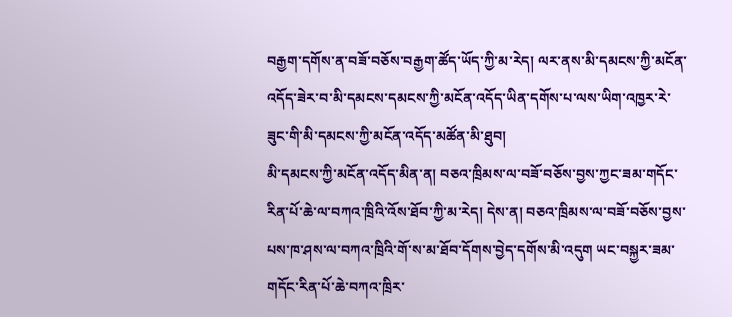བརྒྱག་དགོས་ན་བཟོ་བཅོས་བརྒྱག་ཚོད་ཡོད་ཀྱི་མ་རེད། ལར་ནས་མི་དམངས་ཀྱི་མངོན་འདོད་ཟེར་བ་མི་དམངས་དམངས་ཀྱི་མངོན་འདོད་ཡིན་དགོས་པ་ལས་ཡིག་འཁྱར་རེ་ཟུང་གི་མི་དམངས་ཀྱི་མངོན་འདོད་མཚོན་མི་ཐུབ།
མི་དམངས་ཀྱི་མངོན་འདོད་མིན་ན། བཅའ་ཁྲིམས་ལ་བཟོ་བཅོས་བྱས་ཀྱང་ཟམ་གདོང་རིན་པོ་ཆེ་ལ་བཀའ་ཁྲིའི་འོས་ཐོབ་ཀྱི་མ་རེད། དེས་ན། བཅའ་ཁྲིམས་ལ་བཟོ་བཅོས་བྱས་པས་ཁ་ཤས་ལ་བཀའ་ཁྲིའི་གོ་ས་མ་ཐོབ་དོགས་བྱེད་དགོས་མི་འདུག ཡང་བསྐྱར་ཟམ་གདོང་རིན་པོ་ཆེ་བཀའ་ཁྲིར་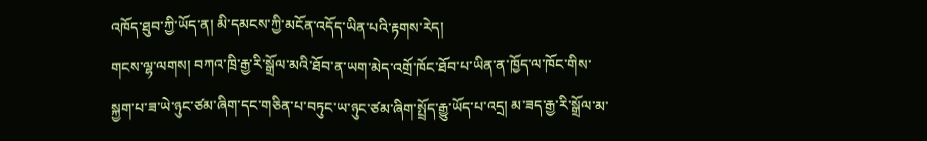འཁོད་ཐུབ་ཀྱི་ཡོད་ན། མི་དམངས་ཀྱི་མངོན་འདོད་ཡིན་པའི་རྟགས་རེད།
གངས་ལྷ་ལགས། བཀའ་ཁྲི་རྒྱ་རི་སྒྲོལ་མའི་ཐོབ་ན་ཡག་མེད་འགྲོ་ཁོང་ཐོབ་པ་ཡིན་ན་ཁྱོད་ལ་ཁོང་གིས་སྐྱག་པ་ཟ་ཡེ་ཉུང་ཙམ་ཞིག་དང་གཅིན་པ་བཏུང་ཡ་ཉུང་ཙམ་ཞིག་སྤྲོད་རྒྱུ་ཡོད་པ་འདྲ། མ་ཟད་རྒྱ་རི་སྒྲོལ་མ་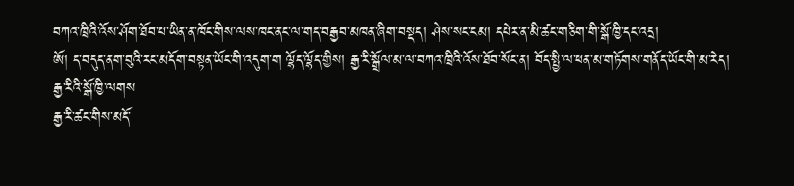བཀའ་ཁྲིའི་འོས་ཤོག་ཐོབ་པ་ཡིན་ན་ཁོང་གིས་ལས་ཁང་ནང་ལ་གད་བརྒྱབ་མཁན་ཞིག་བསྡད། ཤེས་སང་ངམ། དཔེར་ན་མི་ཚང་གཅིག་གི་སྒོ་ཁྱི་དང་འདྲ།
ཨོ། ད་བདུད་ནག་བུའི་རང་མདོག་བསྟན་ཡོང་གི་འདུག་ག ལྷོད་ལྷོད་གྱིས། རྒྱ་རི་སྒྲོལ་མ་ལ་བཀའ་ཁྲིའི་འོས་ཐོབ་སོང་ན། བོད་སྤྱི་ལ་ཕན་མ་གཏོགས་གནོད་ཡོང་གི་མ་རེད།
རྒྱ་རིའི་སྒོ་ཁྱི་ལགས
རྒྱ་རི་ཚང་གིས་མདོ་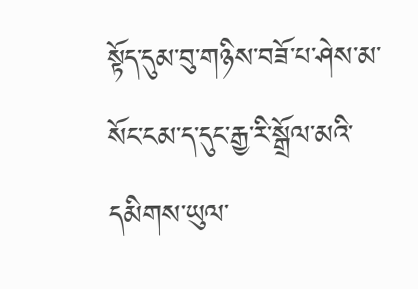སྟོད་དུམ་བུ་གཉིས་བཟོ་པ་ཤེས་མ་སོང་ངམ་ད་དུང་རྒྱ་རི་སྒྲོལ་མའི་དམིགས་ཡུལ་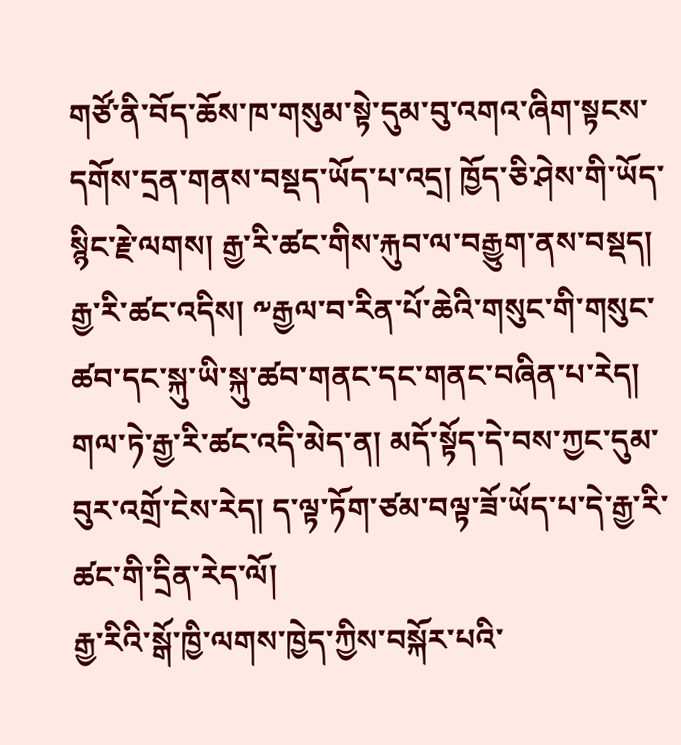གཙོ་ནི་བོད་ཆོས་ཁ་གསུམ་སྟེ་དུམ་བུ་འགའ་ཞིག་སྟངས་དགོས་དྲན་གནས་བསྡད་ཡོད་པ་འདྲ། ཁྱོད་ཅི་ཤེས་གི་ཡོད་སྙིང་རྗེ་ལགས། རྒྱ་རི་ཚང་གིས་རྐུབ་ལ་བརྒྱུག་ནས་བསྡད།
རྒྱ་རི་ཚང་འདིས། ༸རྒྱལ་བ་རིན་པོ་ཆེའི་གསུང་གི་གསུང་ཚབ་དང་སྐུ་ཡི་སྐུ་ཚབ་གནང་དང་གནང་བཞིན་པ་རེད། གལ་ཏེ་རྒྱ་རི་ཚང་འདི་མེད་ན། མདོ་སྟོད་དེ་བས་ཀྱང་དུམ་བུར་འགྲོ་ངེས་རེད། ད་ལྟ་ཏོག་ཙམ་བལྟ་ཟོ་ཡོད་པ་དེ་རྒྱ་རི་ཚང་གི་དྲིན་རེད་ལོ།
རྒྱ་རིའི་སྒོ་ཁྱི་ལགས་ཁྱེད་ཀྱིས་བསྐོར་པའི་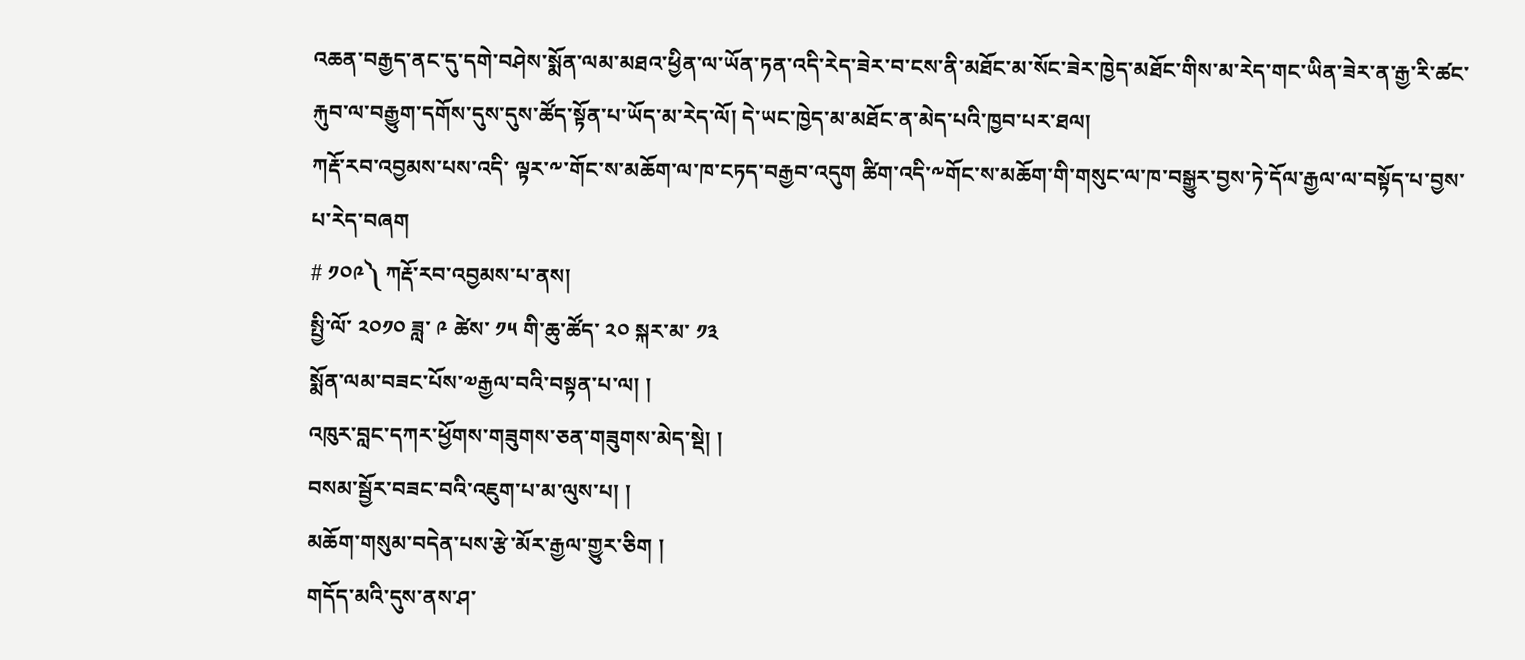འཆན་བརྒྱད་ནང་དུ་དགེ་བཤེས་སྨོན་ལམ་མཐའ་ཕྱིན་ལ་ཡོན་ཏན་འདི་རེད་ཟེར་བ་ངས་ནི་མཐོང་མ་སོང་ཟེར་ཁྱེད་མཐོང་གིས་མ་རེད་གང་ཡིན་ཟེར་ན་རྒྱ་རི་ཚང་རྐུབ་ལ་བརྒྱུག་དགོས་དུས་དུས་ཚོད་སྟོན་པ་ཡོད་མ་རེད་ལོ། དེ་ཡང་ཁྱེད་མ་མཐོང་ན་མེད་པའི་ཁྱབ་པར་ཐལ།
ཀརྡོ་རབ་འབྱམས་པས་འདི་ ལྟར་༸་གོང་ས་མཆོག་ལ་ཁ་ངཏད་བརྒྱབ་འདུག ཚིག་འདི་༸གོང་ས་མཆོག་གི་གསུང་ལ་ཁ་བསྒྱུར་བྱས་ཏེ་དོལ་རྒྱལ་ལ་བསྟོད་པ་བྱས་པ་རེད་བཞག
# ༡༠༩༽ ཀརྡོ་རབ་འབྱམས་པ་ནས།
སྤྱི་ལོ་ ༢༠༡༠ ཟླ་ ༩ ཚེས་ ༡༥ གི་ཆུ་ཚོད་ ༢༠ སྐར་མ་ ༡༣
སྨོན་ལམ་བཟང་པོས་༧རྒྱལ་བའི་བསྟན་པ་ལ། །
འཁུར་བླང་དཀར་ཕྱོགས་གཟུགས་ཅན་གཟུགས་མེད་སྡེ། །
བསམ་སྦྱོར་བཟང་བའི་འཇུག་པ་མ་ལུས་པ། །
མཆོག་གསུམ་བདེན་པས་རྩེ་མོར་རྒྱལ་གྱུར་ཅིག །
གདོད་མའི་དུས་ནས་ཤ་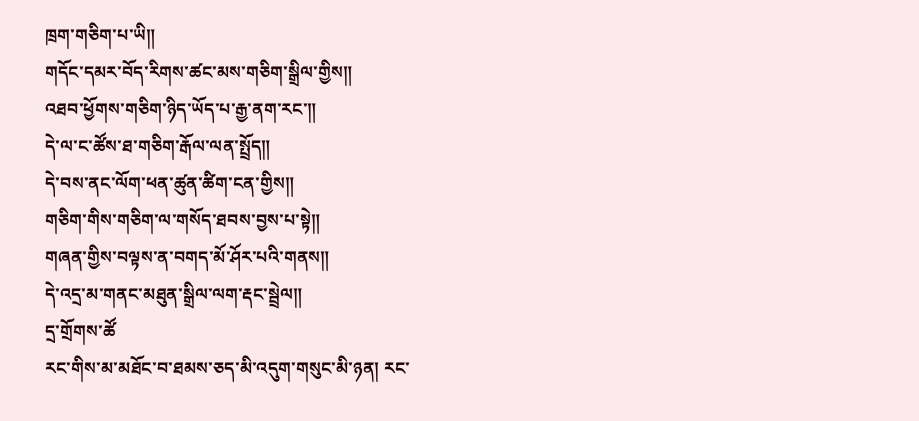ཁྲག་གཅིག་པ་ཡི༎
གདོང་དམར་བོད་རིགས་ཚང་མས་གཅིག་སྒྲིལ་གྱིས༎
འཐབ་ཕྱོགས་གཅིག་ཉིད་ཡོད་པ་རྒྱ་ནག་རང་༎
དེ་ལ་ང་ཚོས་ཐ་གཅིག་རྒོལ་ལན་སྤྲོད༎
དེ་བས་ནང་ལོག་ཕན་ཚུན་ཚིག་ངན་གྱིས༎
གཅིག་གིས་གཅིག་ལ་གསོད་ཐབས་བྱས་པ་སྟེ༎
གཞན་གྱིས་བལྟས་ན་བགད་མོ་ཤོར་པའི་གནས༎
དེ་འདྲ་མ་གནང་མཐུན་སྒྲིལ་ལག་རྡང་སྦྲེལ༎
དྲ་གྲོགས་ཚོ
རང་གིས་མ་མཐོང་བ་ཐམས་ཅད་མི་འདུག་གསུང་མི་ཉན། རང་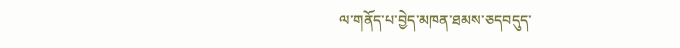ལ་གནོད་པ་བྱེད་མཁན་ཐམས་ཅདབདུད་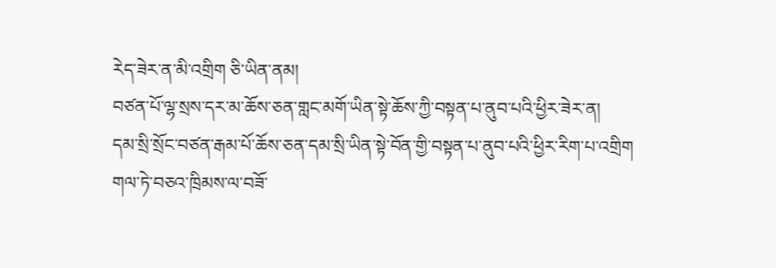རེད་ཟེར་ན་མི་འགྲིག ཅི་ཡིན་ནམ།
བཙན་པོ་ལྷ་སྲས་དར་མ་ཆོས་ཅན་གླང་མགོ་ཡིན་སྟེ་ཆོས་ཀྱི་བསྟན་པ་ནུབ་པའི་ཕྱིར་ཟེར་ན།
དམ་སྲི་སྲོང་བཙན་རྒམ་པོ་ཆོས་ཅན་དམ་སྲི་ཡིན་སྟེ་བོན་གྱི་བསྟན་པ་ནུབ་པའི་ཕྱིར་རིག་པ་འགྲིག
གལ་ཏེ་བཅའ་ཁྲིམས་ལ་བཟོ་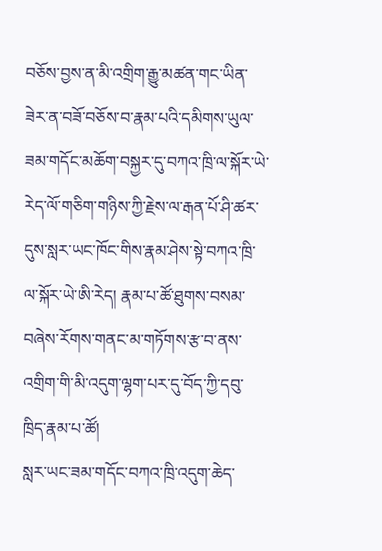བཅོས་བྱས་ན་མི་འགྲིག་རྒྱུ་མཚན་གང་ཡིན་ཟེར་ན་བཟོ་བཅོས་བ་རྣམ་པའི་དམིགས་ཡུལ་ཟམ་གདོང་མཆོག་བསྐྱར་དུ་བཀའ་ཁྲི་ལ་སྐོར་ཡེ་རེད་ལོ་གཅིག་གཉིས་ཀྱི་རྗེས་ལ་རྒན་པོ་ཤི་ཚར་དུས་སླར་ཡང་ཁོང་གིས་རྣམ་ཤེས་སྟེ་བཀའ་ཁྲི་ལ་སྐོར་ཡེ་ཨི་རེད། རྣམ་པ་ཚོ་ཐུགས་བསམ་བཞེས་རོགས་གནང་མ་གཏོགས་རྩ་བ་ནས་འགྲིག་གི་མི་འདུག་ལྷག་པར་དུ་བོད་ཀྱི་དབུ་ཁྲིད་རྣམ་པ་ཚོ།
སླར་ཡང་ཟམ་གདོང་བཀའ་ཁྲི་འདུག་ཆེད་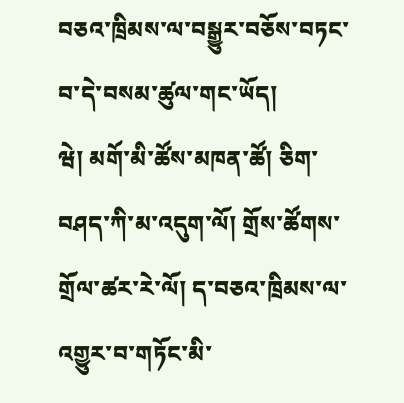བཅའ་ཁྲིམས་ལ་བསྒྱུར་བཅོས་བཏང་བ་དེ་བསམ་ཚུལ་གང་ཡོད།
ཝེ། མགོ་མི་ཚོས་མཁན་ཚོ། ཅིག་བཤད་ཀི་མ་འདུག་ལོ། གྲོས་ཚོགས་གྲོལ་ཚར་རེ་ལོ། ད་བཅའ་ཁྲིམས་ལ་འགྱུར་བ་གཏོང་མི་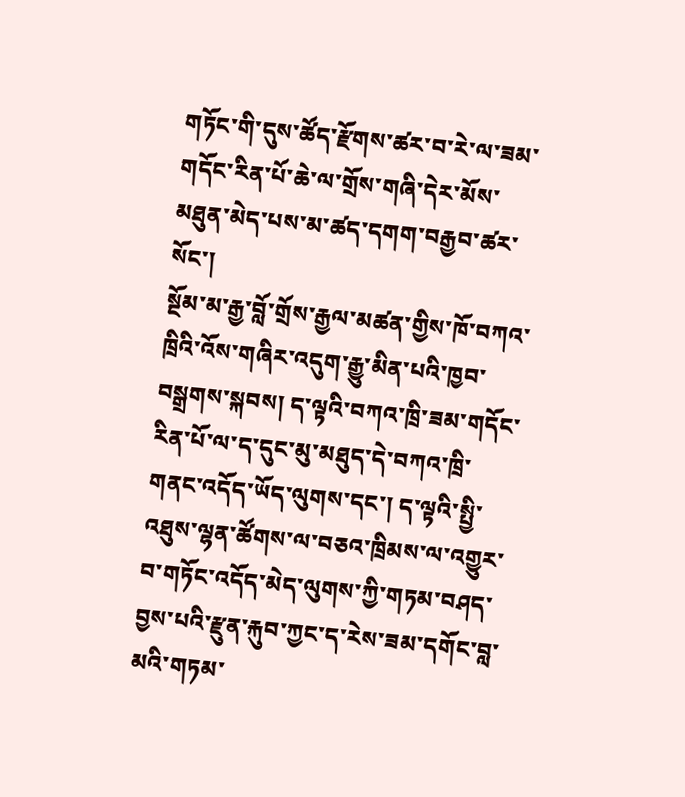གཏོང་གི་དུས་ཚོད་རྫོགས་ཚར་བ་རེ་ལ་ཟམ་གདོང་རིན་པོ་ཆེ་ལ་གྲོས་གཞི་དེར་མོས་མཐུན་མེད་པས་མ་ཚད་དགག་བརྒྱབ་ཚར་སོང་།
སྔོམ་མ་རྒྱ་བློ་གྲོས་རྒྱལ་མཚན་གྱིས་ཁོ་བཀའ་ཁྲིའི་འོས་གཞིར་འདུག་རྒྱུ་མིན་པའི་ཁྱབ་བསྒྲགས་སྐབས། ད་ལྟའི་བཀའ་ཁྲི་ཟམ་གདོང་རིན་པོ་ལ་ད་དུང་མུ་མཐུད་དེ་བཀའ་ཁྲི་གནང་འདོད་ཡོད་ལུགས་དང་། ད་ལྟའི་སྤྱི་འཐུས་ལྷན་ཚོགས་ལ་བཅའ་ཁྲིམས་ལ་འགྱུར་བ་གཏོང་འདོད་མེད་ལུགས་ཀྱི་གཏམ་བཤད་བྱས་པའི་རྫུན་རྐུབ་ཀྱང་ད་རེས་ཟམ་དགོང་བླ་མའི་གཏམ་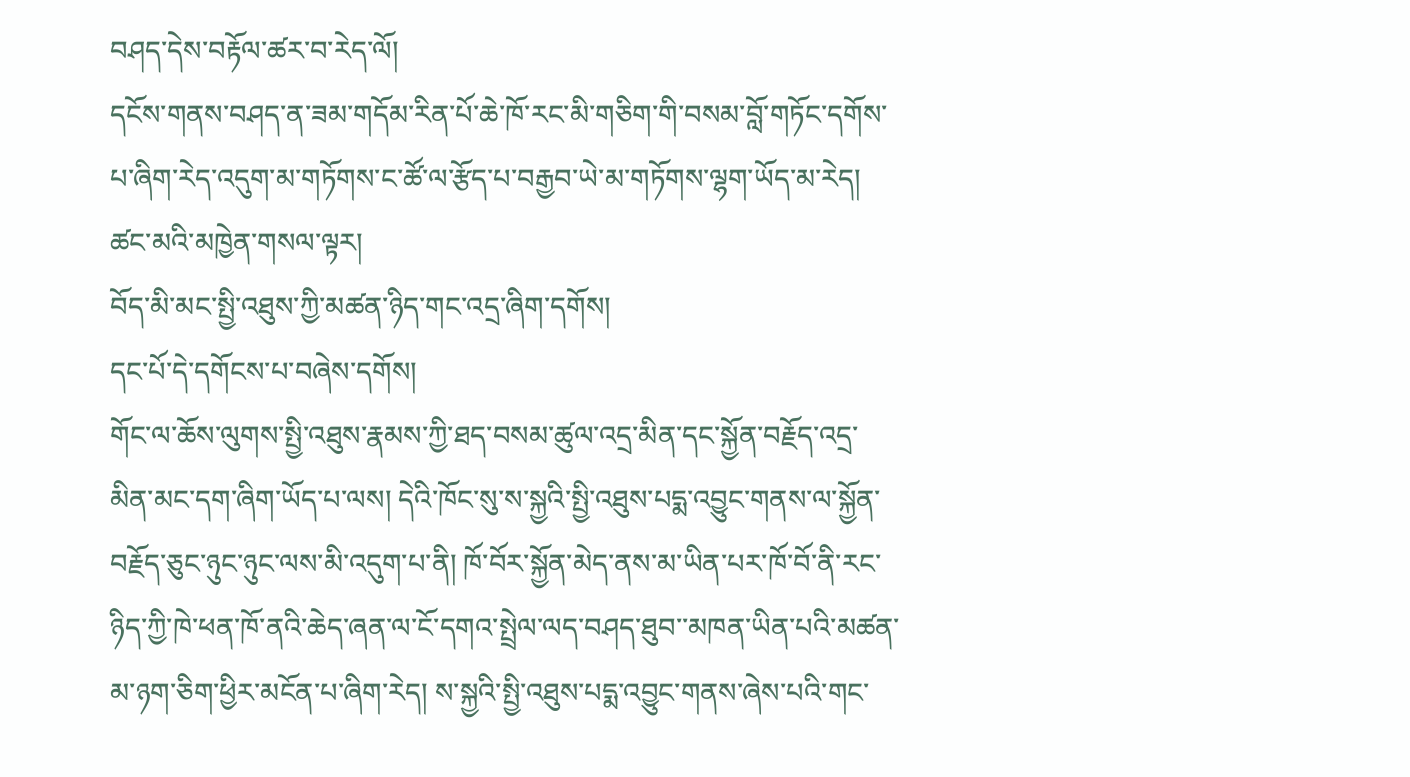བཤད་དེས་བརྟོལ་ཚར་བ་རེད་ལོ།
དངོས་གནས་བཤད་ན་ཟམ་གདོམ་རིན་པོ་ཆེ་ཁོ་རང་མི་གཅིག་གི་བསམ་བློ་གཏོང་དགོས་པ་ཞིག་རེད་འདུག་མ་གཏོགས་ང་ཚོ་ལ་རྩོད་པ་བརྒྱབ་ཡེ་མ་གཏོགས་ལྷག་ཡོད་མ་རེད།
ཚང་མའི་མཁྱེན་གསལ་ལྟར།
བོད་མི་མང་སྤྱི་འཐུས་ཀྱི་མཚན་ཉིད་གང་འདྲ་ཞིག་དགོས།
དང་པོ་དེ་དགོངས་པ་བཞེས་དགོས།
གོང་ལ་ཆོས་ལུགས་སྤྱི་འཐུས་རྣམས་ཀྱི་ཐད་བསམ་ཚུལ་འདྲ་མིན་དང་སྐྱོན་བརྗོད་འདྲ་མིན་མང་དག་ཞིག་ཡོད་པ་ལས། དེའི་ཁོང་སུ་ས་སྐྱའི་སྤྱི་འཐུས་པདྨ་འབྱུང་གནས་ལ་སྐྱོན་བརྗོད་ཅུང་ཉུང་ཉུང་ལས་མི་འདུག་པ་ནི། ཁོ་བོར་སྐྱོན་མེད་ནས་མ་ཡིན་པར་ཁོ་བོ་ནི་རང་ཉིད་ཀྱི་ཁེ་ཕན་ཁོ་ནའི་ཆེད་ཞན་ལ་ངོ་དགའ་སྤྲེལ་ལད་བཤད་ཐུབ་་མཁན་ཡིན་པའི་མཚན་མ་ཉག་ཅིག་ཕྱིར་མངོན་པ་ཞིག་རེད། ས་སྐྱའི་སྤྱི་འཐུས་པདྨ་འབྱུང་གནས་ཞེས་པའི་གང་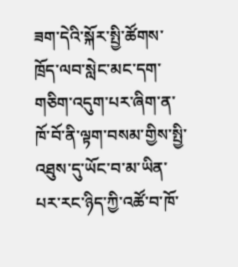ཟག་དེའི་སྐོར་སྤྱི་ཚོགས་ཁྲོད་ལབ་སླེང་མང་དག་གཅིག་འདུག་པར་ཞིག་ན་ཁོ་བོ་ནི་ལྟག་བསམ་གྱིས་སྤྱི་འཐུས་དུ་ཡོང་བ་མ་ཡིན་པར་རང་ཉིད་ཀྱི་འཚོ་བ་ཁོ་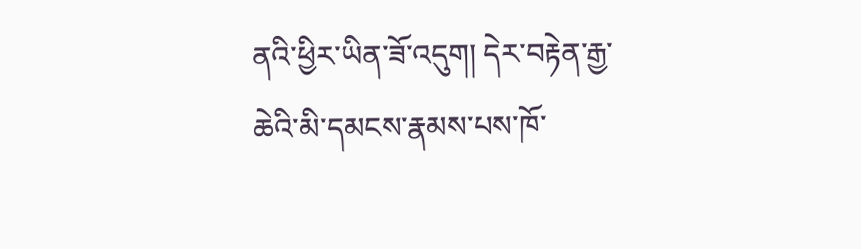ནའི་ཕྱིར་ཡིན་ཟོ་འདུག། དེར་བརྟེན་རྒྱ་ཆེའི་མི་དམངས་རྣམས་པས་ཁོ་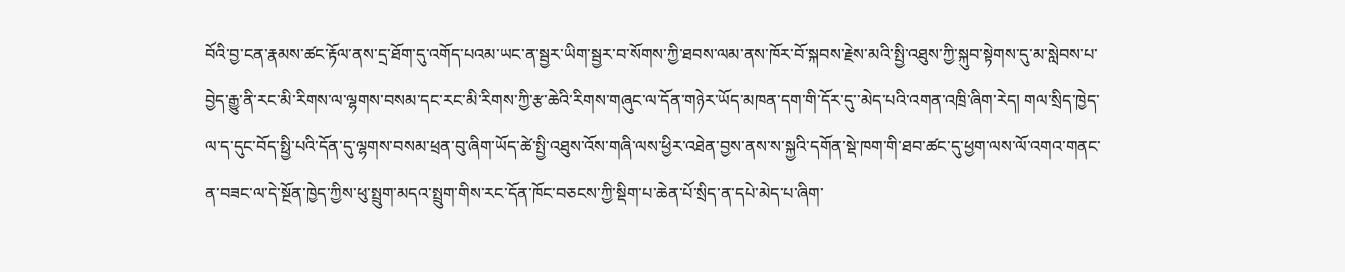བོའི་བྱ་ངན་རྣམས་ཚང་རྟོལ་ནས་དྲ་ཐོག་དུ་འགོད་པའམ་ཡང་ན་སྦྱར་ཡིག་སྦྱར་བ་སོགས་ཀྱི་ཐབས་ལམ་ནས་ཁོར་བོ་སྐབས་རྗེས་མའི་སྤྱི་འཐུས་ཀྱི་སྐུབ་སྟེགས་དུ་མ་སླེབས་པ་བྱེད་རྒྱུ་ནི་རང་མི་རིགས་ལ་ལྷགས་བསམ་དང་རང་མི་རིགས་ཀྱི་རྩ་ཆེའི་རིགས་གཞུང་ལ་དོན་གཉེར་ཡོད་མཁན་དག་གི་དོར་དུ་་མེད་པའི་འགན་འཁྲི་ཞིག་རེད། གལ་སྲིད་ཁྱེད་ལ་ད་དུང་བོད་སྥྱི་པའི་དོན་དུ་ལྷགས་བསམ་ཕྲན་བུ་ཞིག་ཡོད་ཚེ་སྤྱི་འཐུས་འོས་གཞི་ལས་ཕྱིར་འཐེན་བྱས་ནས་ས་སྐྱའི་དགོན་སྡེ་ཁག་གི་ཐབ་ཚང་དུ་ཕྱག་ལས་ལོ་འགའ་གནང་ན་བཟང་ལ་དེ་སྔོན་ཁྱེད་ཀྱིས་ཕུ་སྤྲུག་མདའ་སྤྲུག་གིས་རང་དོན་ཁོང་བཅངས་ཀྱི་སྡིག་པ་ཆེན་པོ་སྲིད་ན་དཔེ་མེད་པ་ཞིག་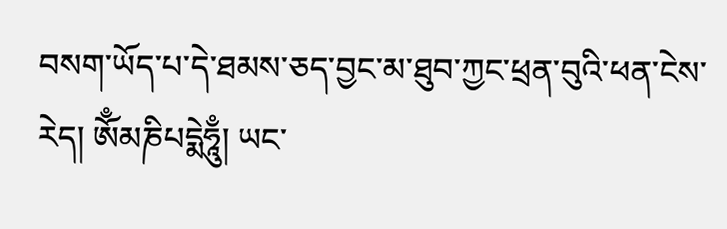བསག་ཡོད་པ་དེ་ཐམས་ཅད་བྱང་མ་ཐུབ་ཀྱང་ཕྲན་བུའི་ཕན་ངེས་རེད། ཨོྃམཎིཔདྨེཧཱུྃ། ཡང་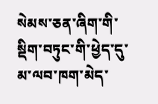སེམས་ཅན་ཞིག་གི་སྡིག་བཏུང་གི་ཕྱེད་དུ་མ་ལབ་ཁག་མེད་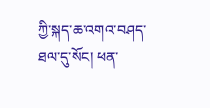ཀྱི་སྐད་ཆ་འགའ་བཤད་ཐལ་དུ་སོང། ཕན་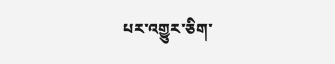པར་འགྱུར་ཅིག་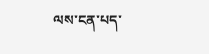ལས་ངན་པད་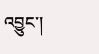འབྱུང་།